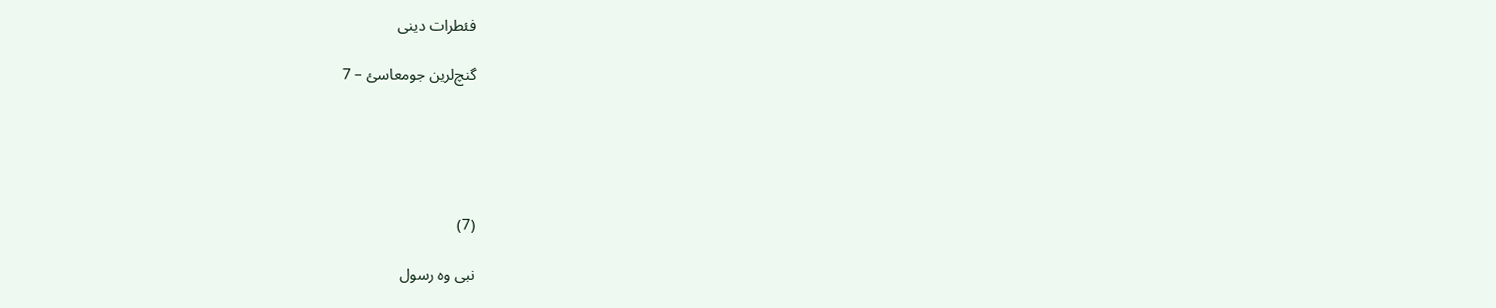فئطرات دینی

گنچ‌لرین جومعاسئ – 7





(7)

نبی وە رسول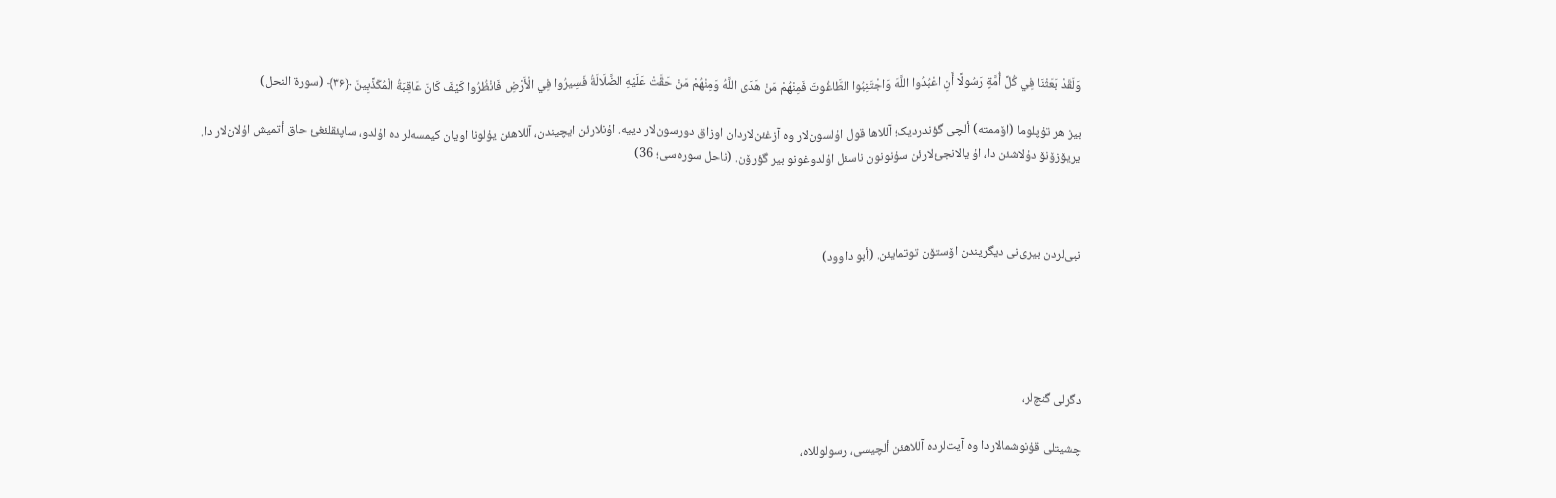وَلَقَدْ بَعَثْنَا فِي كُلِّ أُمَّةٍ رَسُولًا أَنِ اعْبُدُوا اللَّهَ وَاجْتَنِبُوا الطَّاغُوتَ فَمِنْهُمْ مَنْ هَدَى اللَّهُ وَمِنْهُمْ مَنْ حَقَّتْ عَلَيْهِ الضَّلَالَةُ فَسِيرُوا فِي الْأَرْضِ فَانْظُرُوا كَيْفَ كَانَ عَاقِبَةُ الْمُكَذِّبِينَ ﴿۳۶﴾ (سورة النحل)

بیز هر تۇپلوما (اۆممتە) ألچی گؤندردیک؛ آللاها قول اۇلسون‌لار وە آزغئن‌لاردان اوزاق دورسون‌لار دییە. اۇنلارئن ایچیندن، آللاهئن یۇلونا اویان کیمسەلر دە اۇلدو، ساپئقلئغئ حاق أتمیش اۇلان‌لار دا. یریۆزۆنۆ دۇلاشئن دا، اۇ یالانجئ‌لارئن سۇنونون ناسئل اۇلدوغونو بیر گؤرۆن. (ناحل سورەسی؛ 36)



نبی‌لردن بیری‌نی دیگریندن اۆستۆن توتمایئن. (أبو داوود)





دگرلی گنچ‌لر،

چشیتلی قۇنوشمالاردا وە آیت‌لردە آللاهئن ألچیسی، رسولوللاە،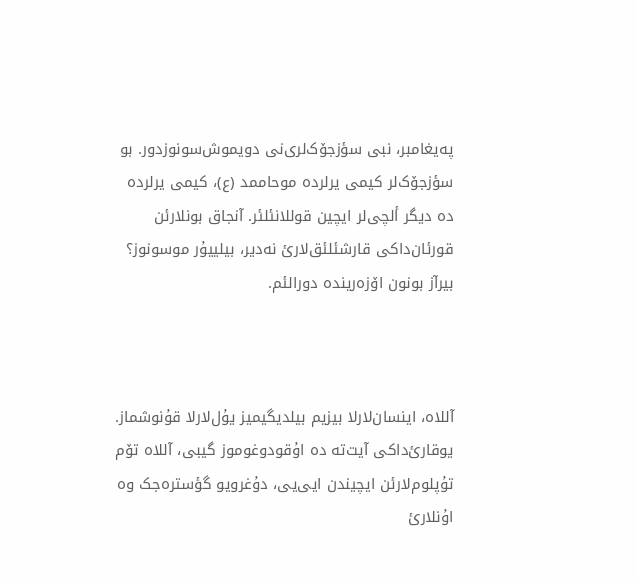پەیغامبر، نبی سؤزجۆک‌لری‌نی دویموش‌سونوزدور. بو سؤزجۆک‌لر کیمی یرلردە موحاممد (ع)، کیمی یرلردە دە دیگر ألچی‌لر ایچین قوللانئلئر. آنجاق بونلارئن قورئان‌داکی قارشئلئق‌لارئ نەدیر، بیلییۇر موسونوز؟ بیرآز بونون اۆزەریندە دورالئم.



آللاە، اینسان‌لارلا بیزیم بیلدیگیمیز یۇل‌لارلا قۇنوشماز. یوقارئ‌داکی آیت‌تە دە اۇقودوغوموز گیبی، آللاە تۆم تۇپلوم‌لارئن ایچیندن ایی‌یی، دۇغرویو گؤسترەجک وە اۇنلارئ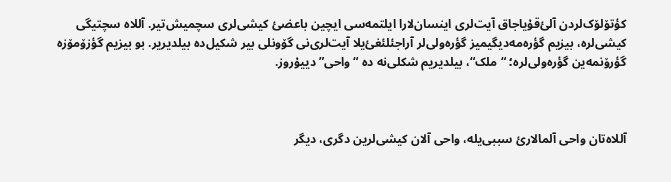کؤتۆلۆک‌لردن آلئ‌قۇیاجاق آیت‌لری اینسان‌لارا ایلتمەسی ایچین باعضئ کیشی‌لری سچمیش‌تیر. آللاە سچتیگی کیشی‌لرە، بیزیم گؤرەمەدیگیمیز گؤرەولی‌لر آراجئلئغئ‌یلا آیت‌لری‌نی گۆونلی بیر شکیل‌دە بیلدیریر. بو بیزیم گؤزۆمۆزە گؤرۆنمەین گؤرەولی‌لرە؛ “ملک“، بیلدیریم شکلی‌نە دە “واحی” دییۇروز.



آللاەتان واحی آلمالارئ سببی‌یلە، واحی آلان کیشی‌لرین دگری، دیگر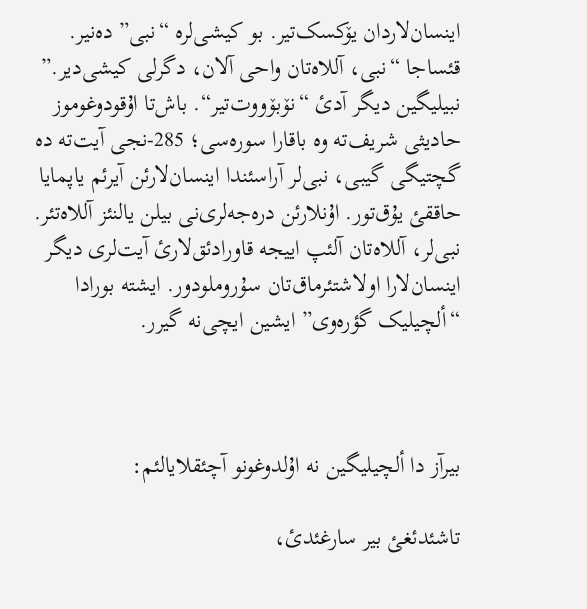اینسان‌لاردان یۆکسک‌تیر. بو کیشی‌لرە “نبی” دەنیر. قئساجا “نبی، آللاەتان واحی آلان، دگرلی کیشی‌دیر.” نبیلیگین دیگر آدئ “نۆبۆووت‌تیر“. باش‌تا اۇقودوغوموز حادیثی شریف‌تە وە باقارا سورەسی؛ 285-نجی آیت‌تە دە گچتیگی گیبی، نبی‌لر آراسئندا اینسان‌لارئن آیرئم یاپمایا حاققئ یۇق‌تور. اۇنلارئن درەجەلری‌نی بیلن یالنئز آللاەتئر. نبی‌لر، آللاەتان آلئپ اییجە قاورادئق‌لارئ آیت‌لری دیگر اینسان‌لارا اولاشتئرماق‌تان سۇروملودور. ایشتە بورادا “ألچیلیک گؤرەوی” ایشین ایچی‌نە گیرر.



بیرآز دا ألچیلیگین نە اۇلدوغونو آچئقلایالئم:

تاشئدئغئ بیر سارغئدئ،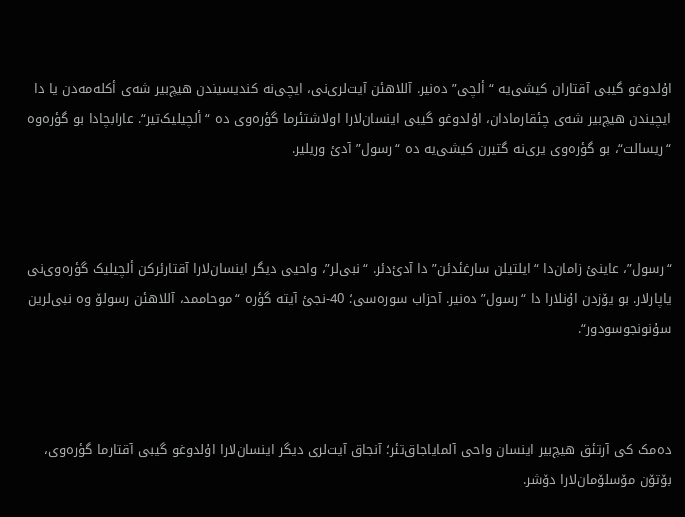اۇلدوغو گیبی آقتاران کیشی‌یە “ألچی” دەنیر. آللاهئن آیت‌لری‌نی، ایچی‌نە کندیسیندن هیچ‌بیر شەی أکلەمەدن یا دا ایچیندن هیچ‌بیر شەی چئقارمادان، اۇلدوغو گیبی اینسان‌لارا اولاشتئرما گؤرەوی دە “ألچیلیک‌تیر“. عارابچادا بو گؤرەوە “ریسالت“، بو گؤرەوی یری‌نە گتیرن کیشی‌یە دە “رسول” آدئ وریلیر.



“رسول”، عاینئ زامان‌دا “ایلتیلن سارغئدئن” دا آدئ‌دئر. “نبی‌لر”، واحیی دیگر اینسان‌لارا آقتارئرکن ألچیلیک گؤرەوی‌نی یاپارلار. بو یۆزدن اۇنلارا دا “رسول” دەنیر. آحزاب سورەسی؛ 40-نجئ آیتە گؤرە “موحاممد، آللاهئن رسولۆ وە نبی‌لرین سۇنونجوسودور“.



دەمک کی آرتئق هیچ‌بیر اینسان واحی آلمایاجاق‌تئر؛ آنجاق آیت‌لری دیگر اینسان‌لارا اۇلدوغو گیبی آقتارما گؤرەوی، بۆتۆن مۆسلۆمان‌لارا دۆشر.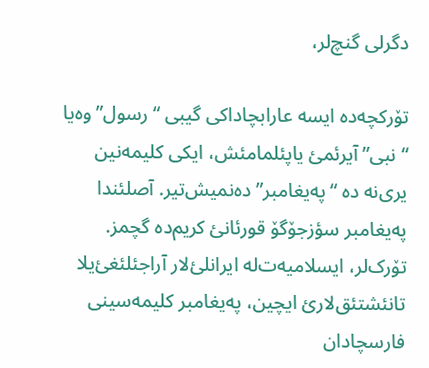دگرلی گنچ‌لر،

تۆرکچەدە ایسە عارابچاداکی گیبی “رسول” وەیا “نبی” آیرئمئ یاپئلمامئش، ایکی کلیمەنین یری‌نە دە “پەیغامبر” دەنمیش‌تیر. آصلئندا پەیغامبر سؤزجۆگۆ قورئانئ کریم‌دە گچمز. تۆرک‌لر، ایسلامیەت‌لە ایرانلئ‌لار آراجئلئغئ‌یلا تانئشتئق‌لارئ ایچین، پەیغامبر کلیمەسینی فارسچادان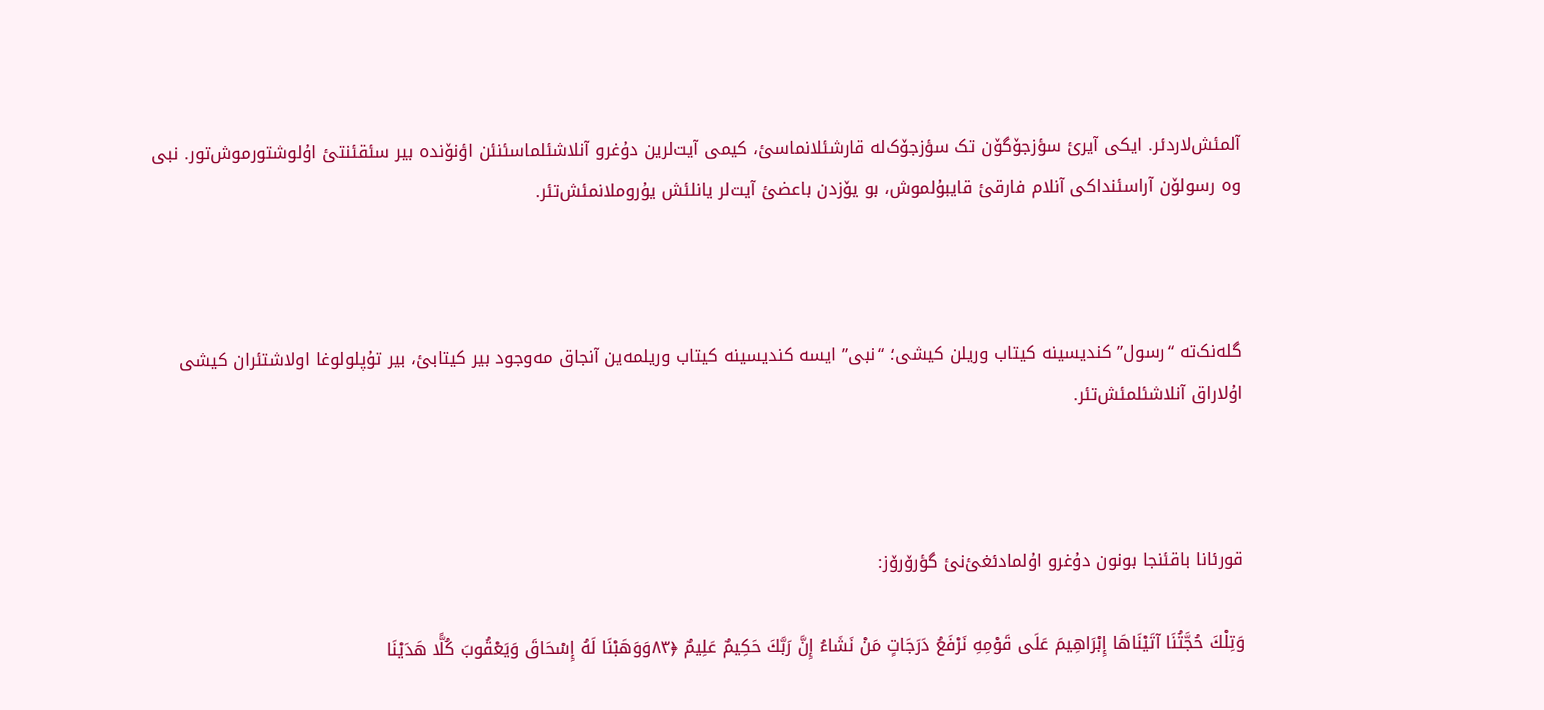آلمئش‌لاردئر. ایکی آیرئ سؤزجۆگۆن تک سؤزجۆک‌لە قارشئلانماسئ، کیمی آیت‌لرین دۇغرو آنلاشئلماسئنئن اؤنۆندە بیر سئقئنتئ اۇلوشتورموش‌تور. نبی وە رسولۆن آراسئنداکی آنلام فارقئ قایبۇلموش، بو یۆزدن باعضئ آیت‌لر یانلئش یۇروملانمئش‌تئر.



گلەنک‌تە “رسول” کندیسینە کیتاب وریلن کیشی؛ “نبی” ایسە کندیسینە کیتاب وریلمەین آنجاق مەوجود بیر کیتابئ، بیر تۇپلولوغا اولاشتئران کیشی اۇلاراق آنلاشئلمئش‌تئر.



قورئانا باقئنجا بونون دۇغرو اۇلمادئغئ‌نئ گؤرۆرۆز:

وَتِلْكَ حُجَّتُنَا آتَيْنَاهَا إِبْرَاهِيمَ عَلَى قَوْمِهِ نَرْفَعُ دَرَجَاتٍ مَنْ نَشَاءُ إِنَّ رَبَّكَ حَكِيمٌ عَلِيمٌ ﴿۸۳وَوَهَبْنَا لَهُ إِسْحَاقَ وَيَعْقُوبَ كُلًّا هَدَيْنَا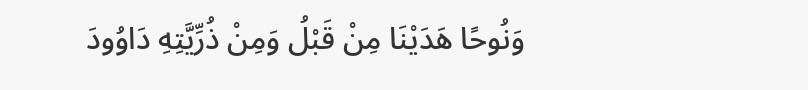وَنُوحًا هَدَيْنَا مِنْ قَبْلُ وَمِنْ ذُرِّيَّتِهِ دَاوُودَ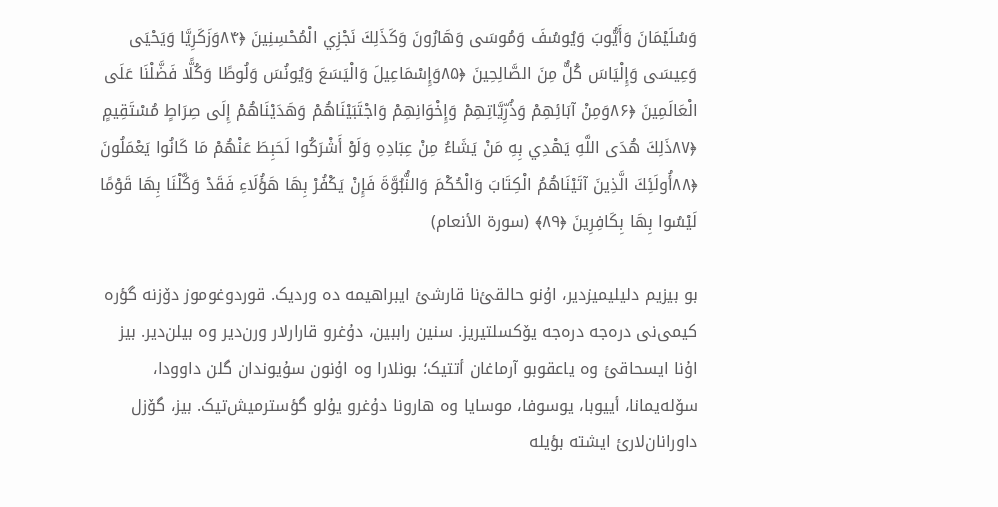وَسُلَيْمَانَ وَأَيُّوبَ وَيُوسُفَ وَمُوسَى وَهَارُونَ وَكَذَلِكَ نَجْزِي الْمُحْسِنِينَ ﴿۸۴وَزَكَرِيَّا وَيَحْيَى وَعِيسَى وَإِلْيَاسَ كُلٌّ مِنَ الصَّالِحِينَ ﴿۸۵وَإِسْمَاعِيلَ وَالْيَسَعَ وَيُونُسَ وَلُوطًا وَكُلًّا فَضَّلْنَا عَلَى الْعَالَمِينَ ﴿۸۶وَمِنْ آبَائِهِمْ وَذُرِّيَّاتِهِمْ وَإِخْوَانِهِمْ وَاجْتَبَيْنَاهُمْ وَهَدَيْنَاهُمْ إِلَى صِرَاطٍ مُسْتَقِيمٍ ﴿۸۷ذَلِكَ هُدَى اللَّهِ يَهْدِي بِهِ مَنْ يَشَاءُ مِنْ عِبَادِهِ وَلَوْ أَشْرَكُوا لَحَبِطَ عَنْهُمْ مَا كَانُوا يَعْمَلُونَ ﴿۸۸أُولَئِكَ الَّذِينَ آتَيْنَاهُمُ الْكِتَابَ وَالْحُكْمَ وَالنُّبُوَّةَ فَإِنْ يَكْفُرْ بِهَا هَؤُلَاءِ فَقَدْ وَكَّلْنَا بِهَا قَوْمًا لَيْسُوا بِهَا بِكَافِرِينَ ﴿۸۹﴾ (سورة الأنعام)

بو بیزیم دلیلیمیزدیر، اۇنو حالقئ‌نا قارشئ ایبراهیمە دە وردیک. قوردوغوموز دۆزنە گؤرە کیمی‌نی درەجە درەجە یۆکسلتیریز. سنین راببین، دۇغرو قارارلار ورن‌دیر وە بیلن‌دیر. بیز اۇنا ایسحاقئ وە یاعقوبو آرماغان أتتیک؛ بونلارا وە اۇنون سۇیوندان گلن داوودا، سۆلەیمانا، أییوبا، یوسوفا، موسایا وە هارونا دۇغرو یۇلو گؤسترمیش‌تیک. بیز، گۆزل داورانان‌لارئ ایشتە بؤیلە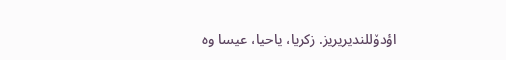اؤدۆللندیریریز. زکریا، یاحیا، عیسا وە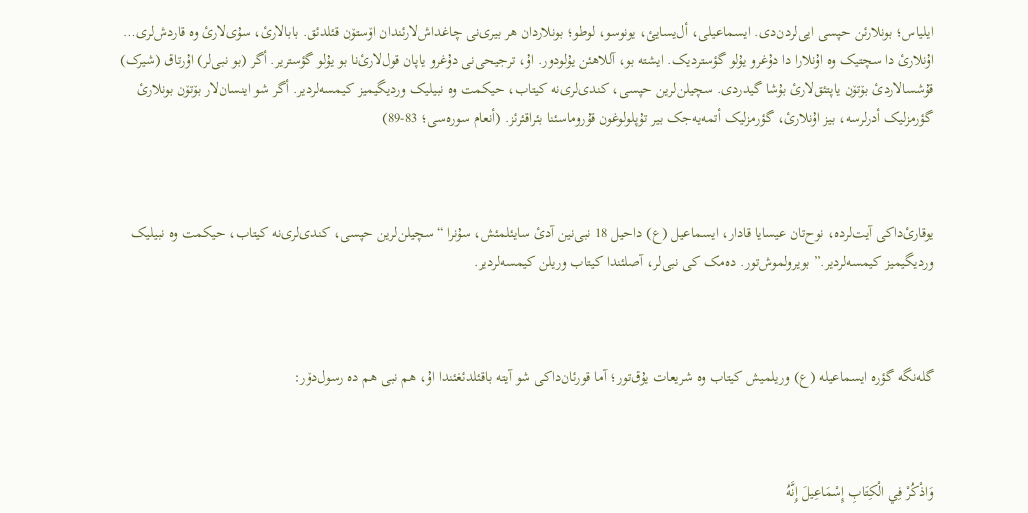ایلیاس؛ بونلارئن حپسی ایی‌لردن‌دی. ایسماعیلی، أل‌یسایئ، یونوسو، لوطو؛ بونلاردان هر بیری‌نی چاغداش‌لارئندان اۆستۆن قئلدئق. بابالارئ، سۇی‌لارئ وە قاردش‌لری… اۇنلارئ دا سچتیک وە اۇنلارا دا دۇغرو یۇلو گؤستردیک. ایشتە بو، آللاهئن یۇلودور. اۇ، ترجیحی‌نی دۇغرو یاپان قول‌لارئ‌نا بو یۇلو گؤستریر. أگر (بو نبی‌لر) اۇرتاق (شیرک) قۇشسالاردئ بۆتۆن یاپتئق‌لارئ بۇشا گیدردی. سچیلن‌لرین حپسی، کندی‌لری‌نە کیتاب، حیکمت وە نبیلیک وردیگیمیز کیمسەلردیر. أگر شو اینسان‌لار بۆتۆن بونلارئ گؤرمزلیک أدرلرسە، بیز اۇنلارئ، گؤرمزلیک أتمەیەجک بیر تۇپلولوغون قۇروماسئنا بئراقئرئز. (أنعام سورەسی؛ 83-89)



یوقارئ‌داکی آیت‌لردە، نوح‌تان عیسایا قادار، ایسماعیل (ع) داحیل 18 نبی‌نین آدئ سایئلمئش، سۇنرا “سچیلن‌لرین حپسی، کندی‌لری‌نە کیتاب، حیکمت وە نبیلیک وردیگیمیز کیمسەلردیر.” بویرولموش‌تور. دەمک کی نبی‌لر، آصلئندا کیتاب وریلن کیمسەلردیر.



گلەنگە گؤرە ایسماعیلە (ع) وریلمیش کیتاب وە شریعات یۇق‌تور؛ آما قورئان‌داکی شو آیتە باقئلدئغئندا اۇ، هم نبی هم دە رسول‌دۆر:



وَاذْكُرْ فِي الْكِتَابِ إِسْمَاعِيلَ إِنَّهُ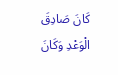كَانَ صَادِقَ الْوَعْدِ وَكَانَ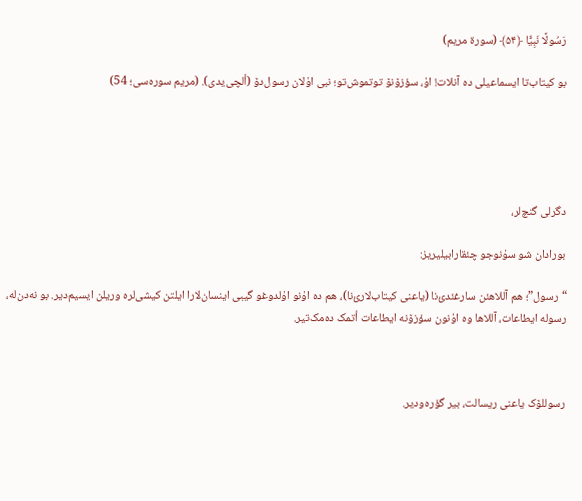رَسُولًا نَبِيًّا ﴿۵۴﴾ (سورة مریم)

بو کیتاب‌تا ایسماعیلی دە آنلات! اۇ، سؤزۆنۆ توتموش‌تو؛ نبی اۇلان رسول‌دۆ (ألچی‌یدی). (مریم سورەسی؛ 54)





دگرلی گنچ‌لر،

بورادان شو سۇنوجو چئقارابیلیریز:

“رسول”؛ هم آللاهئن سارغئدئ‌نا (یاعنی کیتاب‌لارئ‌نا)، هم دە اۇنو اۇلدوغو گیبی اینسان‌لارا ایلتن کیشی‌لرە وریلن ایسیم‌دیر. بو نەدن‌لە، رسولە ایطاعات، آللاها وە اۇنون سؤزۆنە ایطاعات أتمک دەمک‌تیر.



رسوللۆک یاعنی ریسالت، بیر گؤرەودیر.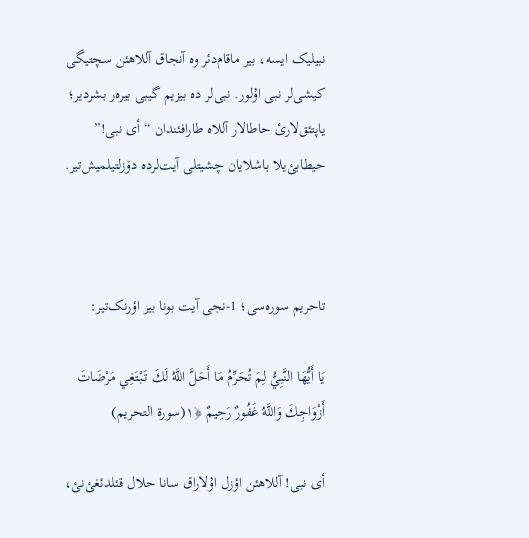نبیلیک ایسە، بیر ماقام‌دئر وە آنجاق آللاهئن سچتیگی کیشی‌لر نبی اۇلور. نبی‌لر دە بیزیم گیبی بیرەر بشردیر؛ یاپتئق‌لارئ حاطالار آللاە طارافئندان “أی نبی!” حیطابئ‌یلا باشلایان چشیتلی آیت‌لردە دۆزلتیلمیش‌تیر.



تاحریم سورەسی؛ 1-نجی آیت بونا بیر اؤرنک‌تیر:

يَا أَيُّهَا النَّبِيُّ لِمَ تُحَرِّمُ مَا أَحَلَّ اللَّهُ لَكَ تَبْتَغِي مَرْضَاتَ أَزْوَاجِكَ وَاللَّهُ غَفُورٌ رَحِيمٌ ﴿۱(سورة التحریم)

أی نبی! آللاهئن اؤزل اۇلاراق سانا حلال قئلدئغئ‌نئ،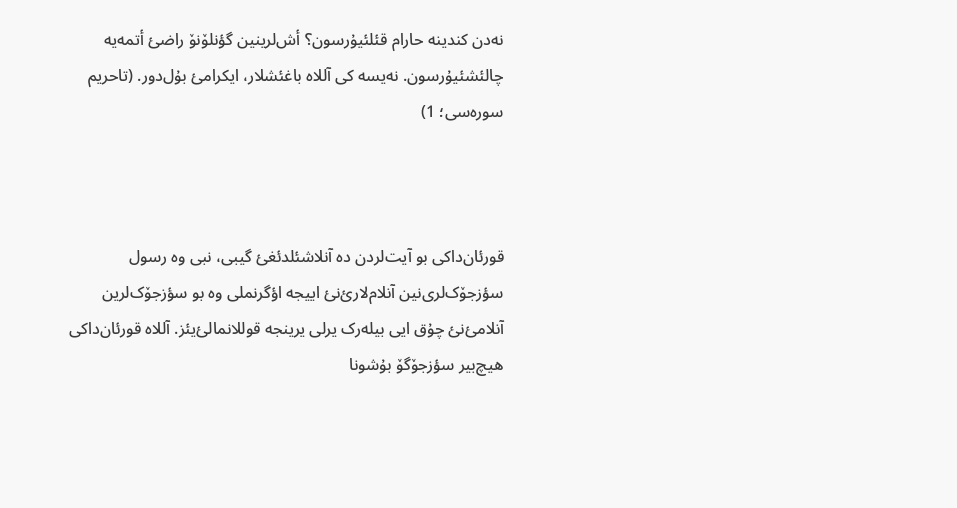نەدن کندینە حارام قئلئیۇرسون؟ أش‌لرینین گؤنلۆنۆ راضئ أتمەیە چالئشئیۇرسون. نەیسە کی آللاە باغئشلار، ایکرامئ بۇل‌دور. (تاحریم سورەسی؛ 1)



قورئان‌داکی بو آیت‌لردن دە آنلاشئلدئغئ گیبی، نبی وە رسول سؤزجۆک‌لری‌نین آنلام‌لارئ‌نئ اییجە اؤگرنملی وە بو سؤزجۆک‌لرین آنلامئ‌نئ چۇق ایی بیلەرک یرلی یرینجە قوللانمالئ‌یئز. آللاە قورئان‌داکی هیچ‌بیر سؤزجۆگۆ بۇشونا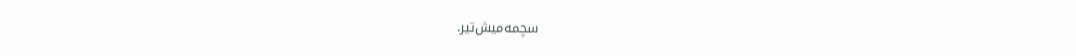سچمەمیش‌تیر.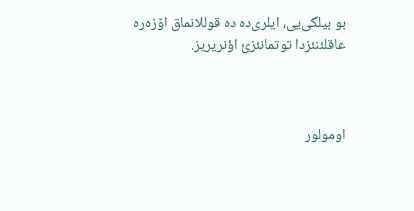بو بیلگی‌یی، ایلری‌دە دە قوللانماق اۆزەرە عاقلئنئزدا توتمانئزئ اؤنریریز.



اومولور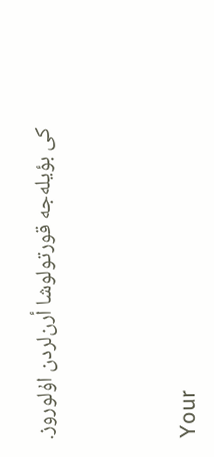کی بؤیلەجە قورتولوشا أرن‌لردن اۇلوروز.



Your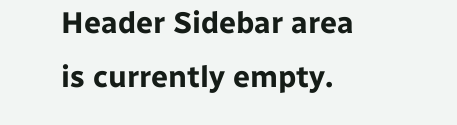Header Sidebar area is currently empty.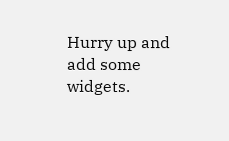Hurry up and add some widgets.